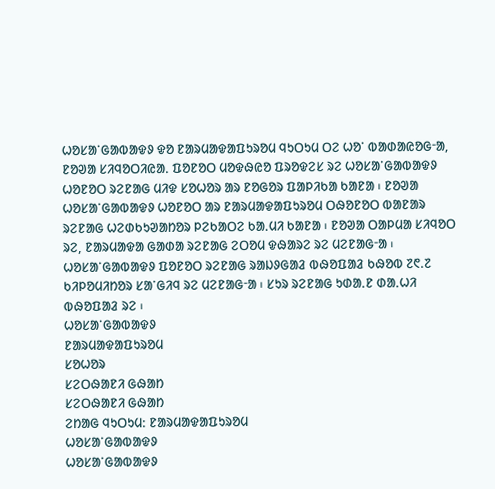ᱦᱚᱥᱟᱸᱜᱟᱵᱟᱫᱽ ᱫᱚ ᱱᱟᱨᱢᱟᱫᱟᱯᱩᱨᱚᱢ ᱧᱩᱛᱩᱢ ᱛᱮ ᱦᱚᱸ ᱵᱟᱰᱟᱭᱚᱜᱼᱟ, ᱱᱚᱣᱟ ᱥᱤᱧᱚᱛᱤᱭᱟᱹ ᱯᱚᱱᱚᱛ ᱢᱚᱫᱷᱭᱚ ᱯᱨᱚᱫᱮᱥ ᱨᱮ ᱦᱚᱥᱟᱸᱜᱟᱵᱟᱫᱽ ᱦᱚᱱᱚᱛ ᱨᱮᱱᱟᱜ ᱢᱤᱫ ᱥᱚᱦᱚᱨ ᱟᱨ ᱱᱚᱜᱚᱨ ᱯᱟᱞᱤᱠᱟ ᱠᱟᱱᱟ ᱾ ᱱᱚᱣᱟ ᱦᱚᱥᱟᱸᱜᱟᱵᱟᱫᱽ ᱦᱚᱱᱚᱛ ᱟᱨ ᱱᱟᱨᱢᱟᱫᱟᱯᱩᱨᱚᱢ ᱛᱷᱚᱱᱚᱛ ᱵᱟᱱᱟᱨ ᱨᱮᱱᱟᱜ ᱦᱮᱰᱠᱩᱣᱟᱴᱚᱨ ᱞᱮᱠᱟᱛᱮ ᱠᱟᱹᱢᱤ ᱠᱟᱱᱟ ᱾ ᱱᱚᱣᱟ ᱛᱟᱞᱢᱟ ᱥᱤᱧᱚᱛ ᱨᱮ, ᱱᱟᱨᱢᱟᱫᱟ ᱜᱟᱰᱟ ᱨᱮᱱᱟᱜ ᱮᱛᱚᱢ ᱫᱷᱟᱨᱮ ᱨᱮ ᱢᱮᱱᱟᱜᱼᱟ ᱾ ᱦᱚᱥᱟᱸᱜᱟᱵᱟᱫᱽ ᱯᱚᱱᱚᱛ ᱨᱮᱱᱟᱜ ᱨᱟᱡᱽᱜᱟᱲ ᱵᱷᱚᱯᱟᱲ ᱠᱷᱚᱵ ᱗᱖.᱗ ᱠᱤᱞᱚᱢᱤᱴᱚᱨ ᱥᱟᱸᱜᱤᱧ ᱨᱮ ᱢᱮᱱᱟᱜᱼᱟ ᱾ ᱥᱩᱨ ᱨᱮᱱᱟᱜ ᱩᱰᱟᱹᱱ ᱰᱟᱹᱦᱤ ᱵᱷᱚᱯᱟᱲ ᱨᱮ ᱾
ᱦᱚᱥᱟᱸᱜᱟᱵᱟᱫᱽ
ᱱᱟᱨᱢᱟᱫᱟᱯᱩᱨᱚᱢ
ᱥᱚᱦᱚᱨ
ᱥᱮᱛᱷᱟᱱᱤ ᱜᱷᱟᱴ
ᱥᱮᱛᱷᱟᱱᱤ ᱜᱷᱟᱴ
ᱮᱴᱟᱜ ᱧᱩᱛᱩᱢ: ᱱᱟᱨᱢᱟᱫᱟᱯᱩᱨᱚᱢ
ᱦᱚᱥᱟᱸᱜᱟᱵᱟᱫᱽ
ᱦᱚᱥᱟᱸᱜᱟᱵᱟᱫᱽ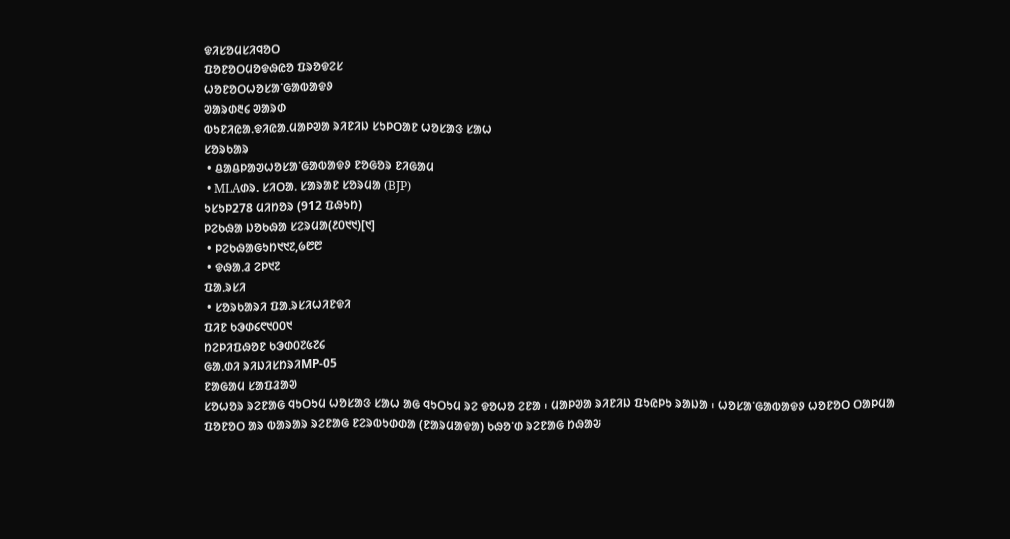ᱫᱤᱥᱚᱢᱥᱤᱧᱚᱛ
ᱯᱚᱱᱚᱛᱢᱚᱫᱷᱭᱚ ᱯᱨᱚᱫᱮᱥ
ᱦᱚᱱᱚᱛᱦᱚᱥᱟᱸᱜᱟᱵᱟᱫᱽ
ᱣᱟᱨᱰ᱓᱔ ᱣᱟᱨᱰ
ᱵᱩᱱᱤᱭᱟᱹᱫᱤᱭᱟᱹᱢᱟᱞᱣᱟ ᱨᱤᱱᱤᱡ ᱥᱩᱞᱛᱟᱱ ᱦᱚᱥᱟᱝ ᱥᱟᱦ
ᱥᱚᱨᱠᱟᱨ
 • ᱪᱟᱪᱞᱟᱣᱦᱚᱥᱟᱸᱜᱟᱵᱟᱫᱽ ᱱᱚᱜᱚᱨ ᱱᱤᱜᱟᱢ
 • MLAᱰᱨ. ᱥᱤᱛᱟᱹ ᱥᱟᱨᱟᱱ ᱥᱚᱨᱢᱟ (BJP)
ᱩᱥᱩᱞ278 ᱢᱤᱴᱚᱨ (912 ᱯᱷᱩᱴ)
ᱞᱮᱠᱷᱟ ᱡᱚᱠᱷᱟ ᱥᱮᱨᱢᱟ(᱒᱐᱑᱑)[᱑]
 • ᱞᱮᱠᱷᱟᱜᱩᱴ᱑᱑᱗,᱙᱘᱘
 • ᱫᱷᱟᱹᱲ ᱮᱞ᱑᱗
ᱯᱟᱹᱨᱥᱤ
 • ᱥᱚᱨᱠᱟᱨᱤ ᱯᱟᱹᱨᱥᱤᱦᱤᱱᱫᱤ
ᱯᱤᱱ ᱠᱳᱰ᱔᱖᱑᱐᱐᱑
ᱴᱮᱞᱤᱯᱷᱚᱱ ᱠᱳᱰ᱐᱗᱕᱗᱔
ᱜᱟᱹᱰᱤ ᱨᱤᱡᱤᱥᱴᱨᱤMP-05
ᱱᱟᱜᱟᱢ ᱥᱟᱯᱲᱟᱣ
ᱥᱚᱦᱚᱨ ᱨᱮᱱᱟᱜ ᱧᱩᱛᱩᱢ ᱦᱚᱥᱟᱝ ᱥᱟᱦ ᱟᱜ ᱧᱩᱛᱩᱢ ᱨᱮ ᱫᱚᱦᱚ ᱮᱱᱟ ᱾ ᱢᱟᱞᱣᱟ ᱨᱤᱱᱤᱡ ᱯᱩᱭᱞᱩ ᱨᱟᱡᱟ ᱾ ᱦᱚᱥᱟᱸᱜᱟᱵᱟᱫᱽ ᱦᱚᱱᱚᱛ ᱛᱟᱞᱢᱟ ᱯᱚᱱᱚᱛ ᱟᱨ ᱵᱟᱨᱟᱨ ᱨᱮᱱᱟᱜ ᱱᱮᱨᱵᱩᱰᱰᱟ (ᱱᱟᱨᱢᱟᱫᱟ) ᱠᱷᱚᱸᱰ ᱨᱮᱱᱟᱜ ᱴᱷᱟᱶ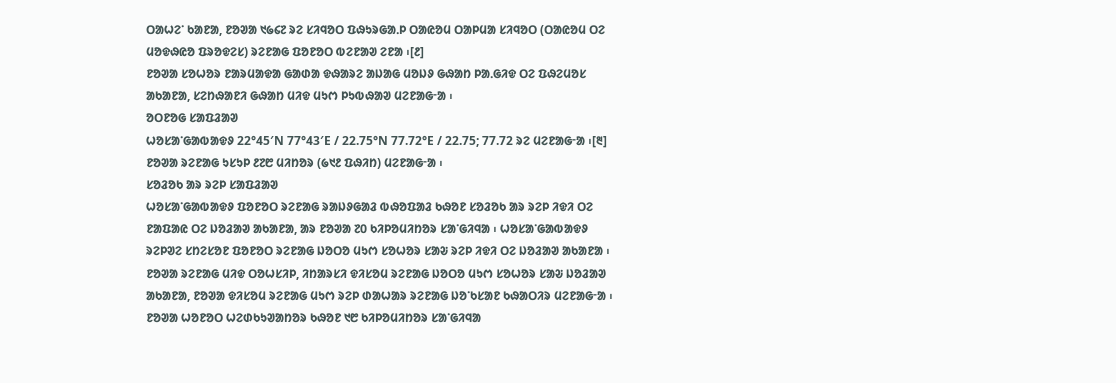ᱛᱟᱦᱮᱸ ᱠᱟᱱᱟ, ᱱᱚᱣᱟ ᱑᱙᱔᱗ ᱨᱮ ᱥᱤᱧᱚᱛ ᱯᱷᱩᱨᱜᱟᱹᱞ ᱛᱟᱭᱚᱢ ᱛᱟᱞᱢᱟ ᱥᱤᱧᱚᱛ (ᱛᱟᱭᱚᱢ ᱛᱮ ᱢᱚᱫᱷᱭᱚ ᱯᱨᱚᱫᱮᱥ) ᱨᱮᱱᱟᱜ ᱯᱚᱱᱚᱛ ᱵᱮᱱᱟᱣ ᱮᱱᱟ ᱾[᱒]
ᱱᱚᱣᱟ ᱥᱚᱦᱚᱨ ᱱᱟᱨᱢᱟᱫᱟ ᱜᱟᱰᱟ ᱫᱷᱟᱨᱮ ᱟᱡᱟᱜ ᱢᱚᱡᱽ ᱜᱷᱟᱴ ᱞᱟᱹᱜᱤᱫ ᱛᱮ ᱯᱷᱮᱢᱚᱥ ᱟᱠᱟᱱᱟ, ᱥᱮᱴᱷᱟᱱᱤ ᱜᱷᱟᱴ ᱢᱤᱫ ᱢᱩᱬ ᱞᱩᱵᱷᱟᱣ ᱢᱮᱱᱟᱜᱼᱟ ᱾
ᱚᱛᱱᱚᱜ ᱥᱟᱯᱲᱟᱣ
ᱦᱚᱥᱟᱸᱜᱟᱵᱟᱫᱽ 22°45′N 77°43′E / 22.75°N 77.72°E / 22.75; 77.72 ᱨᱮ ᱢᱮᱱᱟᱜᱼᱟ ᱾[᱓] ᱱᱚᱣᱟ ᱨᱮᱱᱟᱜ ᱩᱥᱩᱞ ᱒᱗᱘ ᱢᱤᱴᱚᱨ (᱙᱑᱒ ᱯᱷᱤᱴ) ᱢᱮᱱᱟᱜᱼᱟ ᱾
ᱥᱚᱲᱚᱠ ᱟᱨ ᱨᱮᱞ ᱥᱟᱯᱲᱟᱣ
ᱦᱚᱥᱟᱸᱜᱟᱵᱟᱫᱽ ᱯᱚᱱᱚᱛ ᱨᱮᱱᱟᱜ ᱨᱟᱡᱽᱜᱟᱲ ᱵᱷᱚᱯᱟᱲ ᱠᱷᱚᱱ ᱥᱚᱲᱚᱠ ᱟᱨ ᱨᱮᱞ ᱤᱫᱤ ᱛᱮ ᱱᱟᱯᱟᱭ ᱛᱮ ᱡᱚᱲᱟᱣ ᱟᱠᱟᱱᱟ, ᱟᱨ ᱱᱚᱣᱟ ᱗᱐ ᱠᱤᱞᱚᱢᱤᱴᱚᱨ ᱥᱟᱸᱜᱤᱧᱟ ᱾ ᱦᱚᱥᱟᱸᱜᱟᱵᱟᱫᱽ ᱨᱮᱞᱣᱮ ᱥᱴᱮᱥᱚᱱ ᱯᱚᱱᱚᱛ ᱨᱮᱱᱟᱜ ᱡᱚᱛᱚ ᱢᱩᱬ ᱥᱚᱦᱚᱨ ᱥᱟᱶ ᱨᱮᱞ ᱤᱫᱤ ᱛᱮ ᱡᱚᱲᱟᱣ ᱟᱠᱟᱱᱟ ᱾ ᱱᱚᱣᱟ ᱨᱮᱱᱟᱜ ᱢᱤᱫ ᱛᱚᱦᱥᱤᱞ, ᱤᱴᱟᱨᱥᱤ ᱫᱤᱥᱚᱢ ᱨᱮᱱᱟᱜ ᱡᱚᱛᱚ ᱢᱩᱬ ᱥᱚᱦᱚᱨ ᱥᱟᱶ ᱡᱚᱲᱟᱣ ᱟᱠᱟᱱᱟ, ᱱᱚᱣᱟ ᱫᱤᱥᱚᱢ ᱨᱮᱱᱟᱜ ᱢᱩᱬ ᱨᱮᱞ ᱰᱟᱦᱟᱨ ᱨᱮᱱᱟᱜ ᱡᱚᱸᱠᱥᱟᱱ ᱠᱷᱟᱛᱤᱨ ᱢᱮᱱᱟᱜᱼᱟ ᱾ ᱱᱚᱣᱟ ᱦᱚᱱᱚᱛ ᱦᱮᱰᱠᱩᱣᱟᱴᱚᱨ ᱠᱷᱚᱱ ᱑᱘ ᱠᱤᱞᱚᱢᱤᱴᱚᱨ ᱥᱟᱸᱜᱤᱧᱟ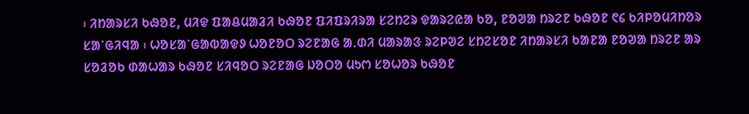᱾ ᱤᱴᱟᱨᱥᱤ ᱠᱷᱚᱱ, ᱢᱤᱫ ᱯᱟᱪᱢᱟᱲᱤ ᱠᱷᱚᱱ ᱯᱤᱯᱨᱤᱨᱟ ᱥᱮᱴᱮᱨ ᱫᱟᱨᱮᱭᱟ ᱠᱚ, ᱱᱚᱣᱟ ᱴᱨᱮᱱ ᱠᱷᱚᱱ ᱖᱔ ᱠᱤᱞᱚᱢᱤᱴᱚᱨ ᱥᱟᱸᱜᱤᱧᱟ ᱾ ᱦᱚᱥᱟᱸᱜᱟᱵᱟᱫᱽ ᱦᱚᱱᱚᱛ ᱨᱮᱱᱟᱜ ᱟᱹᱰᱤ ᱢᱟᱨᱟᱝ ᱨᱮᱞᱣᱮ ᱥᱴᱮᱥᱚᱱ ᱤᱴᱟᱨᱥᱤ ᱠᱟᱱᱟ ᱱᱚᱣᱟ ᱴᱨᱮᱱ ᱟᱨ ᱥᱚᱲᱚᱠ ᱰᱟᱦᱟᱨ ᱠᱷᱚᱱ ᱥᱤᱧᱚᱛ ᱨᱮᱱᱟᱜ ᱡᱚᱛᱚ ᱢᱩᱬ ᱥᱚᱦᱚᱨ ᱠᱷᱚᱱ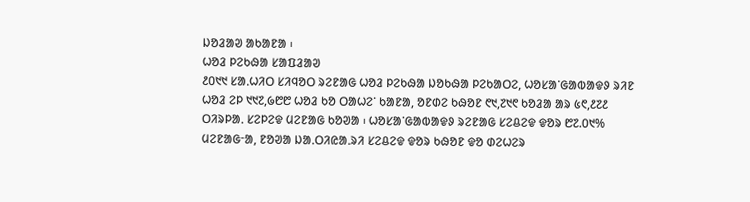ᱡᱚᱲᱟᱣ ᱟᱠᱟᱱᱟ ᱾
ᱦᱚᱲ ᱞᱮᱠᱷᱟ ᱥᱟᱯᱲᱟᱣ
᱒᱐᱑᱑ ᱥᱟᱹᱦᱤᱛ ᱥᱤᱧᱚᱛ ᱨᱮᱱᱟᱜ ᱦᱚᱲ ᱞᱮᱠᱷᱟ ᱡᱚᱠᱷᱟ ᱞᱮᱠᱟᱛᱮ, ᱦᱚᱥᱟᱸᱜᱟᱵᱟᱫᱽ ᱨᱤᱱ ᱦᱚᱲ ᱮᱞ ᱑᱑᱗,᱙᱘᱘ ᱦᱚᱲ ᱠᱚ ᱛᱟᱦᱮᱸ ᱠᱟᱱᱟ, ᱚᱱᱰᱮ ᱠᱷᱚᱱ ᱖᱑,᱗᱑᱖ ᱠᱚᱲᱟ ᱟᱨ ᱕᱖,᱒᱗᱒ ᱛᱤᱨᱞᱟᱹ ᱥᱮᱞᱮᱫ ᱢᱮᱱᱟᱜ ᱠᱚᱣᱟ ᱾ ᱦᱚᱥᱟᱸᱜᱟᱵᱟᱫᱽ ᱨᱮᱱᱟᱜ ᱥᱮᱪᱮᱫ ᱫᱚᱨ ᱘᱗.᱐᱑% ᱢᱮᱱᱟᱜᱼᱟ, ᱱᱚᱣᱟ ᱡᱟᱹᱛᱤᱭᱟᱹᱨᱤ ᱥᱮᱪᱮᱫ ᱫᱚᱨ ᱠᱷᱚᱱ ᱫᱚ ᱰᱮᱦᱮᱨ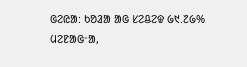ᱜᱮᱭᱟ: ᱠᱚᱲᱟ ᱟᱜ ᱥᱮᱪᱮᱫ ᱙᱑.᱗᱙% ᱢᱮᱱᱟᱜᱼᱟ,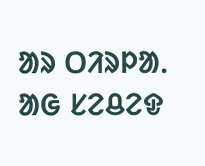ᱟᱨ ᱛᱤᱨᱞᱟᱹ ᱟᱜ ᱥᱮᱪᱮᱫ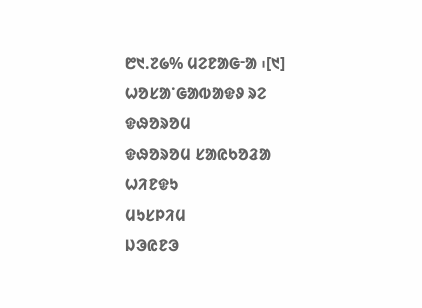᱘᱑.᱗᱙% ᱢᱮᱱᱟᱜᱼᱟ ᱾[᱑]
ᱦᱚᱥᱟᱸᱜᱟᱵᱟᱫᱽ ᱨᱮ ᱫᱷᱚᱨᱚᱢ
ᱫᱷᱚᱨᱚᱢ ᱥᱟᱭᱠᱚᱲᱟ
ᱦᱤᱱᱫᱩ
ᱢᱩᱥᱞᱤᱢ
ᱡᱳᱭᱱᱳ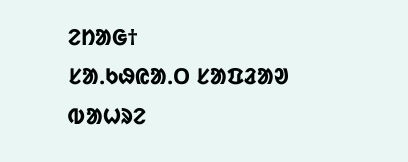ᱮᱴᱟᱜ†
ᱥᱟᱹᱠᱷᱭᱟᱹᱛ ᱥᱟᱯᱲᱟᱣ
ᱵᱟᱦᱨᱮ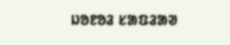ᱡᱚᱱᱚᱲ ᱥᱟᱯᱲᱟᱣ